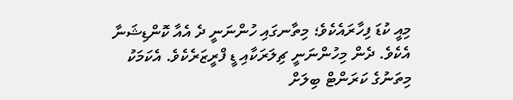މިއީ ކުޑަ ފިހާރައެކެވެ؛ މިތާނގައި ހުންނަނީ ދެ އެއާ ކޮންޑިޝަނާ އެކެވެ. ދެން މިހުންނަނީ ޗިލަރަކާއި ޑީ ފްރީޒަރެކެވެ. އެކަމަކު މިތަނުގެ ކަރަންޓް ބިލަށް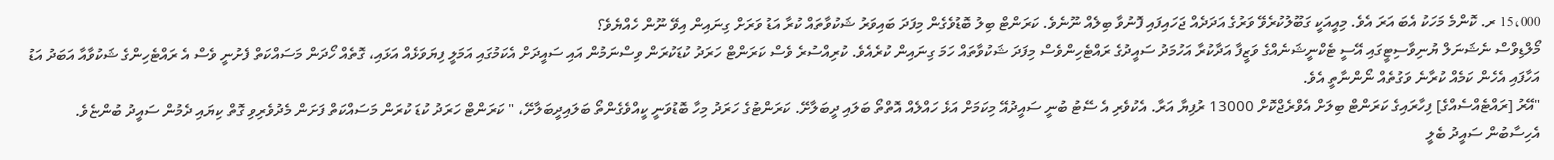15،000 ރ. ކޮންމެ މަހަކު އެބަ އަރަ އެވެ. މިއީއަކީ ގަބޫލުކުރެވޭ ވަރުގެ އަދަދެއް ޖަހައިފައި ފޮނުވާ ބިލެއް ނޫނެވެ. ކަރަންޓް ބިލު ބޮޑުވެގެން މިފަދަ ބައިވަރު ޝަކުވާތައް ކުރާ އަޑު ވަރަށް ގިނައިން އިވޭ ނޫން ހެއްޔެވެ؟
މޯލްޑިވްސް ނެޝަނަލް ޔުނިވާސިޓީގައި އޭސީ ޓެކްނީޝަނެއްގެ ވަޒީފާ އަދާކުރާ އަހުމަދު ސައީދުގެ ރައްޓެހިންވެސް މިފަދަ ޝަކުވާތައް ހަމަ ގިނައިން ކުރެއެވެ. ކުރިއްސުރެ ވެސް ކަރަންޓް ހަރަދު ކުޑަކުރަން ވިސްނަމުން އައި ސައީދަށް އެކަމުގައި އަމަލީ ފިޔަވަޅެއް އަޅައި، ގޮތެއް ހޯދަން މަސައްކަތް ފެށުނީ ވެސް އެ ރައްޓެހިންގެ ޝަކުވާއާ އަބަދު އަޑު އަހާފައި އެހެން ކަމެއް ކުރާނެ ވަގުތެއް ނޯންނާތީ އެވެ.
"އޭރު [ރައްޓެއްސެއްގެ] ފިހާރައިގެ ކަރަންޓް ބިލަށް އެވްރެޖްކޮށް 13000 ރުފިޔާ އަރާ. އެކުވެރި އެ ސޭޓު ބުނީ ސައީދުއޭ މިކަމަށް އަޅެ ހައްލެއް އޮތްތޯ ބަލައި ދީބަލާށޭ. ކަރަންޓުގެ ހަރަދު މިހާ ބޮޑުވަނީ ކީއްވެގެންތޯ ބަލައިދީބަލާށޭ، " ކަރަންޓް ހަރަދު ކުޑަ ކުރަން މަސައްކަތް ފަށަން މެދުވެރިވި ގޮތް ކިޔައި ދެމުން ސައީދު ބުންޏެވެ.
އެހިސާބުން ސައީދު ބެލީ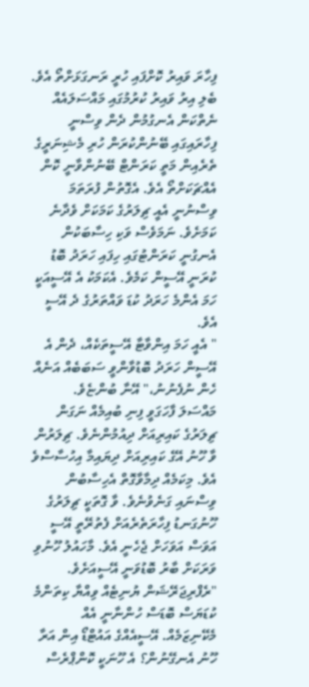ފިހާރަ ވައިރު ކޮށްފައި ހުރީ ރަނގަޅަށްތޯ އެވެ. ބެލި އިރު ވައިރު ކުރުމުގައި މައްސަލައެއް ނެތްކަން އެނގުމުން ދެން ވިސްނީ ފިހާރައިގައި ބޭނުންކުރަން ހުރި މެޝިނަރީގެ ތެރެއިން މަތީ ކަރަންޓް ބޭނުންވާނީ ކޮން އެއްޗަކަށްތޯ އެވެ. އެގޮތުން ފުރަތަމަ ވިސްނުނީ އެއީ ޗިލަރުގެ ކަމަކަށް ވެދާނެ ކަމަށެވެ. ނަމަވެސް ވަކި ހިސާބަކުން އެނގުނީ ކަރަންޓުގައި ހިފައި ހަރަދު ބޮޑު ކުރަނީ އޭސީން ކަމެވެ. އެކަމަކު އެ އޭސީއަކީ ހަމަ އެންމެ ހަރަދު ކުޑަ ވައްތަރުގެ ދެ އޭސީ އެވެ.
" އެއީ ހަމަ އިންވާޓާ އޭސީތަކެއް، ދެން އެ އޭސީން ހަރަދު ބޮޑުވާންވީ ސަބަބެއް އަނެއް ހެން ނުފެނުނު،" އޭނާ ބުންޏެވެ.
މައްސަލަ ފާހަގަވީ ފިނި ބުއިމެއް ނަގަން ޗިލަރުގެ ކައިރިއަށް ދިއުމުންނެވެ. ޗިލަރުން ވާ ހޫނު އޭގެ ކައިރިއަށް ދިޔައިމާ އިހުސާސްވެ އެވެ. މިކަމެއް ދިމާވާގޮތް އެހިސާބުން ވިސްނައި ގަނެވުނެވެ. ވާ ގޮތަކީ ޗިލަރުގެ ހޫނުގަނޑު ފިހާރަތެރެއަށް ފެތުރޭތީ އޭސީ އަވަސް އަވަހަށް ޖެހެނީ އެވެ. މާހައުލު ހޫނުވި ވަރަކަށް ބާރު ބޮޑުވަނީ އޭސީއަށެވެ.
"ރެފްރިޖަރޭޝަން ޔުނިޓެއް ވިއްޔާ ކިތަންމެ ކުޑަޔަސް ބޮޑަސް ހުންނާނީ އެއް މެކޭނިޒަމެއް. އޭސީއެއްގެ އައުޓްޑޯ އިން އަރާ ހޫނު އެނގޭނުން؟ އެ ހޫނަކީ ކޮންޕްރެސް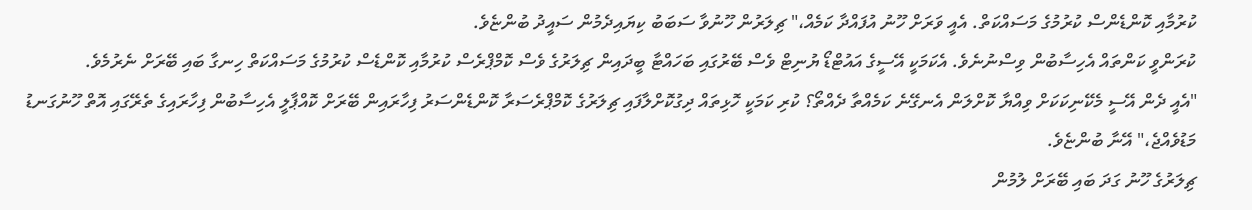ކުރުމާއި ކޮންޑެންސް ކުރުމުގެ މަސައްކަތް. އެއީ ވަރަށް ހޫނު އުފައްދާ ކަމެއް،" ޗިލަރުން ހޫނުވާ ސަބަބު ކިޔައިދެމުން ސައީދު ބުންޏެވެ.
ކުރަންވީ ކަންތައް އެހިސާބުން ވިސްނުނެވެ. އެކަމަކީ އޭސީގެ އައުޓްޑޯ ޔުނިޓް ވެސް ބޭރުގައި ބަހައްޓާ ބީދައިން ޗިލަރުގެ ވެސް ކޮމްޕްރެސް ކުރުމާއި ކޮންޑެސް ކުރުމުގެ މަސައްކަތް ހިނގާ ބައި ބޭރަށް ނެރުމެވެ.
"އެއީ ދެން އޭސީ މެކޭނިކަކަށް ވިއްޔާ ކޮށްލަން އެނގޭނެ ކަމެއްތާ ދެއްތޯ؟ ކުރި ކަމަކީ ހޮޅިތައް ދިގުކޮށްލާފައި ޗިލަރުގެ ކޮމްޕްރެސަރާ ކޮންޑެންސަރު ފިހާރައިން ބޭރަށް ކޮއްޕާލީ އެހިސާބުން ފިހާރައިގެ ތެރޭގައި އޮތް ހޫނުގަނޑު މަޑުވެއްޖެ،" އޭނާ ބުންޏެވެ.
ޗިލަރުގެ ހޫނު ގަދަ ބައި ބޭރަށް ލުމުން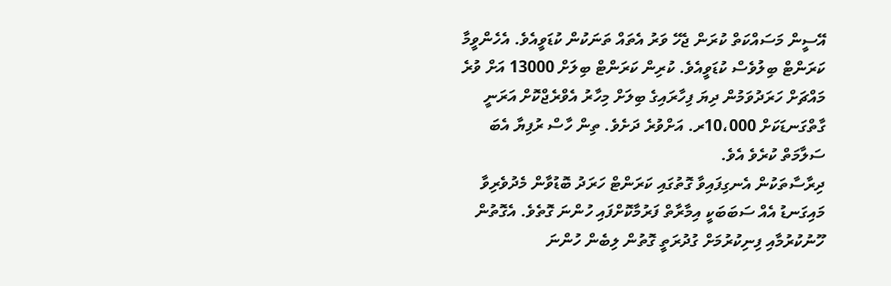އޭސީން މަސައްކަތް ކުރަން ޖެހޭ ވަރު އެތައް ތަނަކުން ކުޑަވީއެވެ. އެހެންވީމާ ކަރަންޓް ބިލުވެސް ކުޑަވީއެވެ. ކުރިން ކަރަންޓް ބިލަށް 13000 އަށް ވުރެ މައްޗަށް ހަރަދުވަމުން ދިޔަ ފިހާރައިގެ ބިލަށް މިހާރު އެވްރެޖްކޮށް އަރަނީ ގާތްގަނޑަކަށް 10،000ރ. އަށްވުރެ ދަށެވެ. ތިން ހާސް ރުފިޔާ އެބަ ސަލާމަތް ކުރެވެ އެވެ.
ދިރާސާތަކުން އެނގިފައިވާ ގޮތުގައި ކަރަންޓް ހަރަދު ބޮޑުވާން މެދުވެރިވާ މައިގަނޑު އެއް ސަބަބަކީ އިމާރާތް ފަރުމާކޮށްފައި ހުންނަ ގޮތެވެ. އެގޮތުން ހޫނުކުރުމާއި ފިނިކުރުމަށް ގުދުރަތީ ގޮތުން ލިބެން ހުންނަ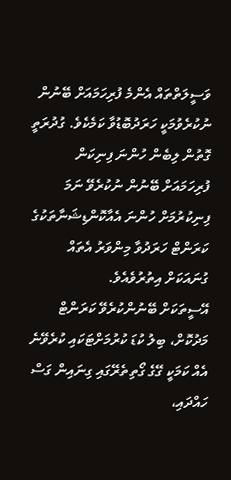ވަސީލަތްތައް އެންމެ ފުރިހަމައަށް ބޭނުން ނުކުރެވުމަކީ ހަރަދުބޮޑުވާ ކަމެކެވެ. ގުދުރަތީ ގޮތުން ލިބެން ހުންނަ ފިނިކަން ފުރިހަމައަށް ބޭނުން ނުކުރެވޭ ނަމަ ފިނިކުރުމަށް ހުންނަ އެއާކޮންޑިޝަނާތަކުގެ ކަރަންޓް ހަރަދުވާ މިންވަރު އެތައް ގުނައަކަށް އިތުރުވެއެވެ.
އޭސީތަކަށް ބޭނުންކުރެވޭ ކަރަންޓް މަދުކޮށް، ބިލު ކުޑަ ކުރުމަށްޓަކައި ކުރެވޭނެ އެއް ކަމަކީ ގޭގެ ގޯތިތެރޭގައި ގިނައިން ގަސް ހައްދައި،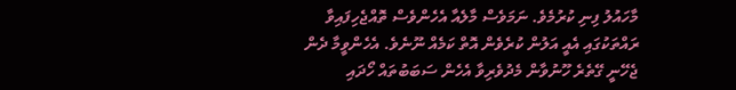މާހައުލު ފިނި ކުރުމެވެ. ނަމަވެސް މާލެއާ އެހެންވެސް ތޮއްޖެހިފައިވާ ރައްތަކުގައި އެއީ އަލުން ކުރެވެން އޮތް ކަމެއް ނޫނެވެ. އެހެންވީމާ ދެން ޖެހޭނީ ގޭތެރެ ހޫނުވާން މެދުވެރިވާ އެހެން ސަބަބުތައް ހޯދައި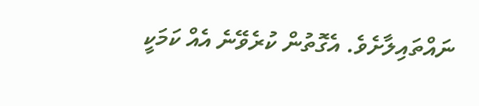ނައްތައިލާށެވެ. އެގޮތުން ކުރެވޭނެ އެއް ކަމަކީ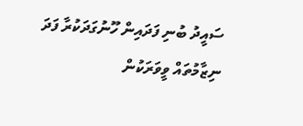ސައީދު ބުނި ފަދައިން ހޫނުގަދަކުރާ ފަދަ ނިޒާމުތައް ވީވަރަކުން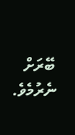ބޭރަށް ނެރުމެވެ.